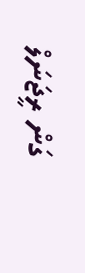ގަން ރީޖަނަލް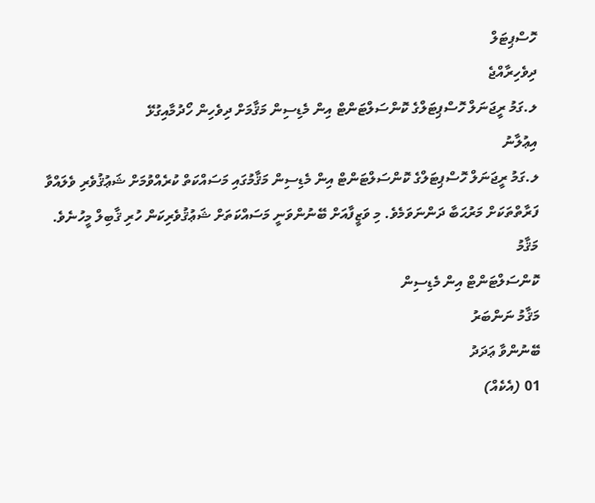ހޮސްޕިޓަލް
ދިވެހިރާއްޖެ
ލ.ގަމު ރީޖަނަލް ހޮސްޕިޓަލްގެ ކޮންސަލްޓަންޓް އިން މެޑިސިން މަޤާމަށް ދިވެހިން ހޯދުމާއިގުޅޭ
އިޢުލާނު
ލ.ގަމު ރީޖަނަލް ހޮސްޕިޓަލްގެ ކޮންސަލްޓަންޓް އިން މެޑިސިން މަޤާމުގައި މަސައްކަތް ކުރެއްވުމަށް ޝަޢުޤުވެރި ވެލައްވާ ފަރާތްތަކަށް މަރުޙަބާ ދަންނަވަމެވެ. މި ވަޒީފާއަށް ބޭނުންވަނީ މަސައްކަތަށް ޝަޢުޤުވެރިކަން ހުރި ޤާބިލް މީހުނެވެ.
މަޤާމު
ކޮންސަލްޓަންޓް އިން މެޑިސިން
މަޤާމު ނަންބަރު
ބޭނުންވާ ޢަދަދު
01 (އެކެއް)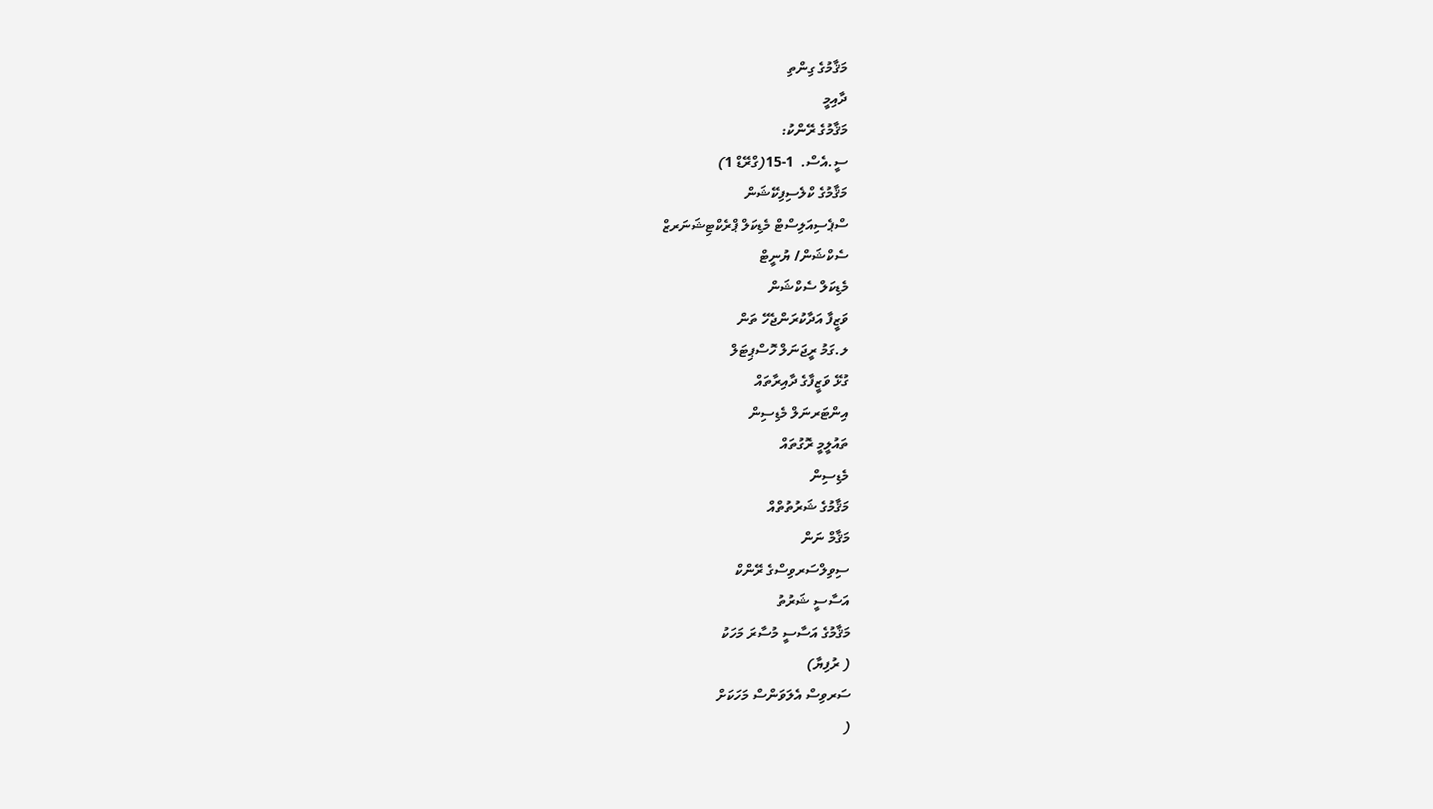މަޤާމުގެ ގިންތި
ދާއިމީ
މަޤާމުގެ ރޭންކު:
ސީ.އެސް.  1-15(ގްރޭޑް 1)
މަޤާމުގެ ކްލެސިފިކޭޝަން
ސްޕެސިއަލިސްޓް މެޑިކަލް ޕްރެކްޓިޝަނަރޒް
ސެކްޝަން/ ޔުނީޓް
މެޑިކަލް ސެކްޝަން
ވަޒީފާ އަދާކުރަންޖެހޭ ތަން
ލ.ގަމު ރީޖަނަލް ހޮސްޕިޓަލް
ގުޅޭ ވަޒީފާގެ ދާއިރާތައް
އިންޓަރނަލް މެޑިސިން
ތައުލީމީ ރޮގުތައް
މެޑިސިން
މަޤާމުގެ ޝަރުތުތްއް
މަޤާމް ނަން
ސިވިލްސަރވިސްގެ ރޭންކް
އަސާސީ ޝަރުތު
މަޤާމުގެ އަސާސީ މުސާރަ މަހަކު
( ރުފިޔާ)
ސަރވިސް އެލަވަންސް މަހަކަށް
(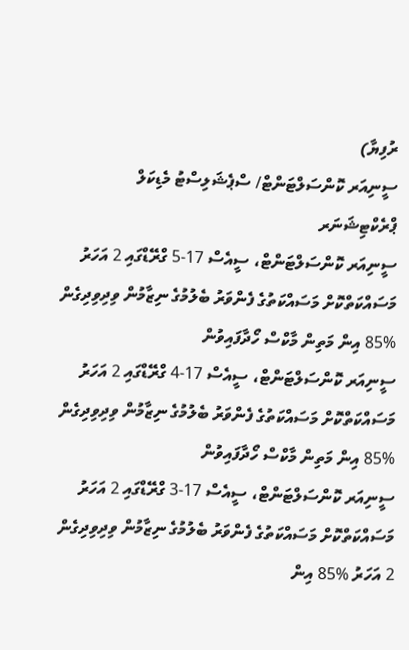ރުފިޔާ)
ސީނިއަރ ކޮންސަލްޓަންޓް/ ސްޕެޝަލިސްޓު މެޑިކަލް ޕްރެކްޓިޝަނަރ
ސީނިއަރ ކޮންސަލްޓަންޓް، ސީއެސް 17-5 ގްރޭޑްގައި 2 އަހަރު މަސައްކަތްކޮށް މަސައްކަތުގެ ފެންވަރު ބެލުމުގެ ނިޒާމުން ވިދިވިދިގެން %85 އިން މަތިން މާކްސް ހޯދާފައިވުން
ސީނިއަރ ކޮންސަލްޓަންޓް، ސީއެސް 17-4 ގްރޭޑްގައި 2 އަހަރު މަސައްކަތްކޮށް މަސައްކަތުގެ ފެންވަރު ބެލުމުގެ ނިޒާމުން ވިދިވިދިގެން %85 އިން މަތިން މާކްސް ހޯދާފައިވުން
ސީނިއަރ ކޮންސަލްޓަންޓް، ސީއެސް 17-3 ގްރޭޑްގައި 2 އަހަރު މަސައްކަތްކޮށް މަސައްކަތުގެ ފެންވަރު ބެލުމުގެ ނިޒާމުން ވިދިވިދިގެން 2 އަހަރު %85 އިން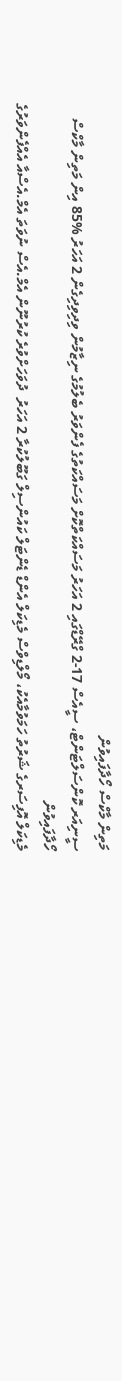މަތިން މާކްސް ހޯދާފައިވުން
ސީނިއަރ ކޮންސަލްޓަންޓް، ސީއެސް 17-2 ގްރޭޑްގައި 2 އަހަރު މަސައްކަތްކޮށް މަސައްކަތުގެ ފެންވަރު ބެލުމުގެ ނިޒާމުން ވިދިވިދިގެން 2 އަހަރު %85 އިން މަތިން މާކްސް ހޯދާފައިވުން
މެޑިކަލް އޮފިސަރގެ ޝަރުތު ހަމަވުމާއެކު، މޯލްޑިވްސް މެޑިކަލް އެންޑް ޑެންޓަލް ކައުންސިލް ގަބޫލުކުރާ 2 އަހަރު  ދުވަހަށްވުރެ ކުރުނޫން އެމް.އެސް ނުވަތަ އެމް.އެސްއާ އެއްފެންވަރުގެ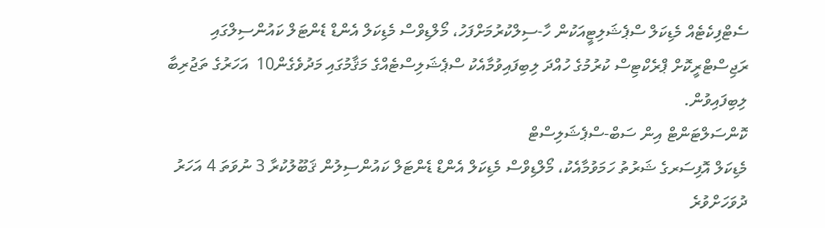ސެޓްފިކެޓެއް މެޑިކަލް ސްޕެޝަލިޓީއަކުން ހާ-ސިލްކުރުމަށްފަހު، މޯލްޑިވްސް މެޑިކަލް އެންޑް ޑެންޓަލް ކައުންސިލްގައި ރަޖިސްޓްރީކޮށް ޕްރެކްޓިސް ކުރުމުގެ ހުއްދަ ލިބިފައިވުމާއެކު ސްޕެޝަލިސްޓެއްގެ މަޤާމުގައި މަދުވެގެން10  އަހަރުގެ ތަޖުރިބާ ލިބިފައިވުން.
ކޮންސަލްޓަންޓް އިން ސަބް-ސްޕެޝަލިސްޓް
މެޑިކަލް އޮފިސަރގެ ޝަރުތު ހަމަވުމާއެކު، މޯލްޑިވްސް މެޑިކަލް އެންޑް ޑެންޓަލް ކައުންސިލުން ޤަބޫލުކުރާ 3 ނުވަތަ 4 އަހަރު ދުވަހަށްވުރެ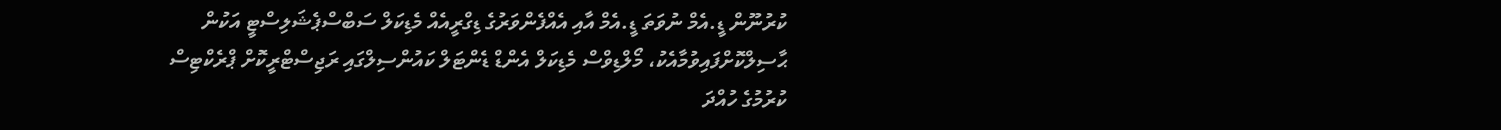ކުރުނޫން ޑީ.އެމް ނުވަތަ ޑީ.އެމް އާއި އެއްފެންވަރުގެ ޑިގްރީއެއް މެޑިކަލް ސަބްސްޕެޝަލިސްޓީ އަކުން ޙާސިލްކޮށްފައިވުމާއެކު، މޯލްޑިވްސް މެޑިކަލް އެންޑް ޑެންޓަލް ކައުންސިލްގައި ރަޖިސްޓްރީކޮށް ޕްރެކްޓިސް ކުރުމުގެ ހުއްދަ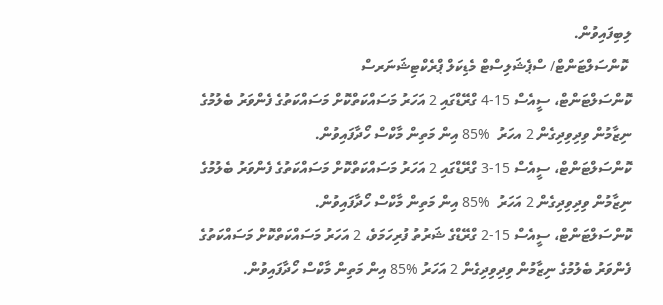ލިބިފައިވުން.
 ކޮންސަލްޓަންޓް/ ސްޕެޝަލިސްޓް މެޑިކަލް ޕްރެކްޓިޝަނަރސް
ކޮންސަލްޓަންޓް، ސީއެސް 15-4 ގްރޭޑްގައި 2 އަހަރު މަސައްކަތްކޮށް މަސައްކަތުގެ ފެންވަރު ބެލުމުގެ ނިޒާމުން ވިދިވިދިގެން 2 އހަރު  %85 އިން މަތިން މާކްސް ހޯދާފައިވުން.
ކޮންސަލްޓަންޓް، ސީއެސް 15-3 ގްރޭޑްގައި 2 އަހަރު މަސައްކަތްކޮށް މަސައްކަތުގެ ފެންވަރު ބެލުމުގެ ނިޒާމުން ވިދިވިދިގެން 2 އަހަރު  %85 އިން މަތިން މާކްސް ހޯދާފައިވުން.
ކޮންސަލްޓަންޓް، ސީއެސް 15-2 ގްރޭޑްގެ ޝަރުތު ފުރިހަމަވެ، 2 އަހަރު މަސައްކަތްކޮށް މަސައްކަތުގެ ފެންވަރު ބެލުމުގެ ނިޒާމުން ވިދިވިދިގެން 2 އަހަރު %85 އިން މަތިން މާކްސް ހޯދާފައިވުން.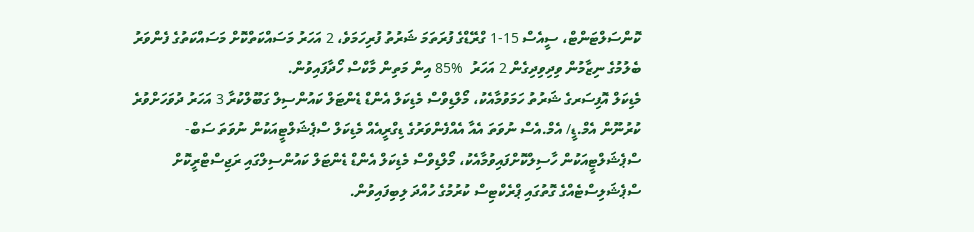ކޮންސަލްޓަންޓް، ސީއެސް 15-1 ގްރޭޑްގެ ފުރަތަމަ ޝަރުތު ފުރިހަމަވެ، 2 އަހަރު މަސައްކަތްކޮށް މަސައްކަތުގެ ފެންވަރު ބެލުމުގެ ނިޒާމުން ވިދިވިދިގެން 2 އަހަރު  %85 އިން މަތިން މާކްސް ހޯދާފައިވުން.
މެޑިކަލް އޮފިސަރގެ ޝަރުތު ހަމަވުމާއެކު، މޯލްޑިވްސް މެޑިކަލް އެންޑް ޑެންޓަލް ކައުންސިލް ގަބޫލްކުރާ 3 އަހަރު ދުވަހަށްވުރެ ކުރުނޫން އެމް.ޑީ/ އެމް.އެސް ނުވަތަ އެއާ އެއްފެންވަރުގެ ޑިގްރީއެއް މެޑިކަލް ސްޕެޝަލްޓީއަކުން ނުވަތަ ސަބް-ސްޕެޝަލްޓީއަކުން ހާސިލްކޮށްފައިވުމާއެކު، މޯލްޑިވްސް މެޑިކަލް އެންޑް ޑެންޓަލް ކައުންސިލްގައި ރަޖިސްޓްރީކޮށް ސްޕެޝަލިސްޓެއްގެ ގޮތުގައި ޕްރެކްޓިސް ކުރުމުގެ ހުއްދަ ލިބިފައިވުން.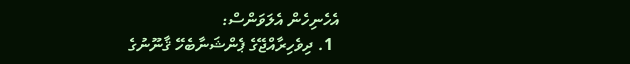އެހެނިހެން އެލަވަންސް:
  1. ދިވެހިރާއްޖޭގެ ޕެންޝަނާބެހޭ ޤާނޫނުގެ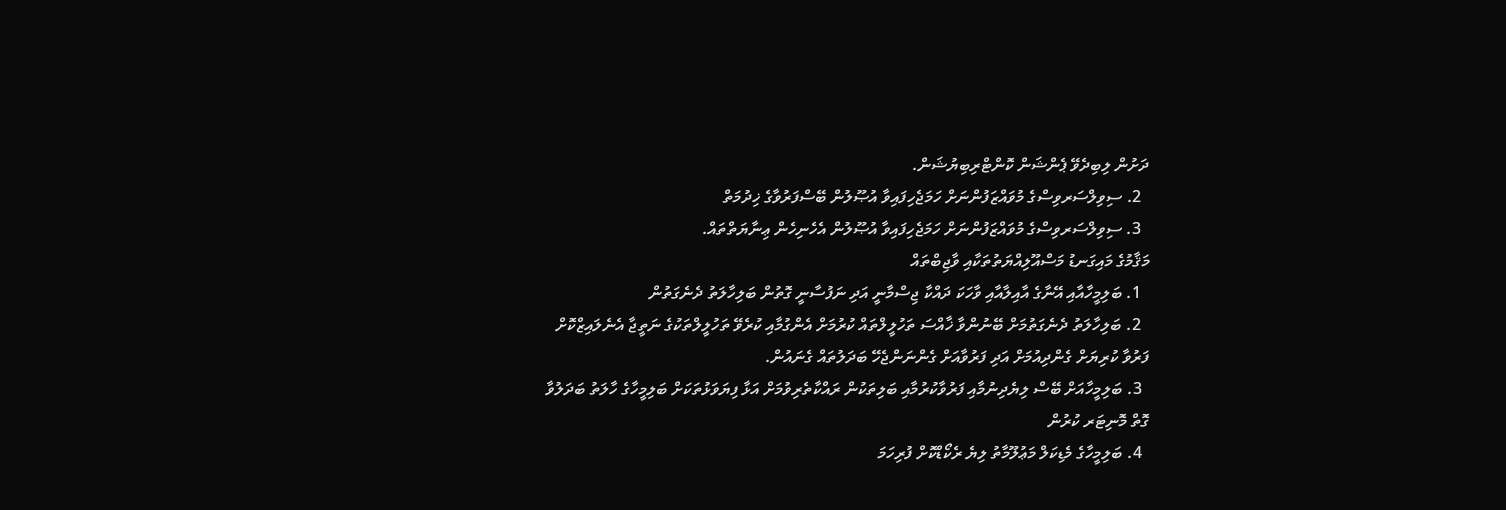ދަށުން ލިބިދެވޭ ޕެންޝަން ކޮންޓްރިބިޔުޝަން.
  2. ސިވިލްސަރވިސްގެ މުވައްޒަފުންނަށް ހަމަޖެހިފައިވާ އުޞޫލުން ބޭސްފަރުވާގެ ޚިދުމަތް
  3. ސިވިލްސަރވިސްގެ މުވައްޒަފުންނަށް ހަމަޖެހިފައިވާ އުޞޫލުން އެހެނިހެން ޢިނާޔަތްތައް.
މަޤާމުގެ މައިގަނޑު މަސްއޫލިއްޔަތުތަކާއި ވާޖިބްތައް
  1. ބަލިމީހާއާއި އޭނާގެ އާއިލާއާއި ވާހަކަ ދައްކާ ޖިސްމާނީ އަދި ނަފުސާނީ ގޮތުން ބަލިހާލަތު ދެނެގަތުން
  2. ބަލިހާލަތު ދެނެގަތުމަށް ބޭނުންވާ ޚާއްސަ ތަހުލީލްތައް ކުރުމަށް އެންގުމާއި ކުރެވޭ ތަހުލީލްތަކުގެ ނަތީޖާ އެނެލައިޒްކޮށް ފަރުވާ ކުރިޔަށް ގެންދިއުމަށް އަދި ފަރުވާއަށް ގެންނަންޖެހޭ ބަދަލުތައް ގެނައުން.
  3. ބަލިމީހާއަށް ބޭސް ލިޔެދިނުމާއި ފަރުވާކުރުމާއި ބަލިތަކުން ރައްކާތެރިވުމަށް އަޅާ ފިޔަވަޅުތަކަށް ބަލިމީހާގެ ހާލަތު ބަދަލުވާ ގޮތް މޮނިޓަރ ކުރުން
  4. ބަލިމީހާގެ މެޑިކަލް މަޢުލޫމާތު ލިޔެ ރެކޯޑްކޮށް ފުރިހަމަ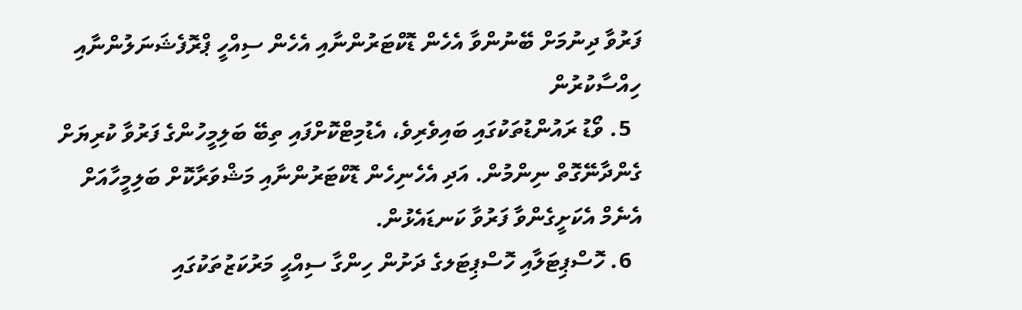ފަރުވާ ދިނުމަށް ބޭނުންވާ އެހެން ޑޮކްޓަރުންނާއި އެހެން ސިއްހީ ޕްރޮފެޝަނަލުންނާއި ހިއްސާކުރުން
  5. ވޯޑު ރައުންޑުތަކުގައި ބައިވެރިވެ، އެޑުމިޓްކޮށްފައި ތިބޭ ބަލިމީހުންގެ ފަރުވާ ކުރިޔަށް ގެންދާނޭގޮތް ނިންމުން. އަދި އެހެނިހެން ޑޮކްޓަރުންނާއި މަޝްވަރާކޮށް ބަލިމީހާއަށް އެނެމް އެކަށީގެންވާ ފަރުވާ ކަނޑައެޅުން.
  6. ހޮސްޕިޓަލާއި ހޮސްޕިޓަލގެ ދަށުން ހިންގާ ސިއްޙީ މަރުކަޒުތަކުގައި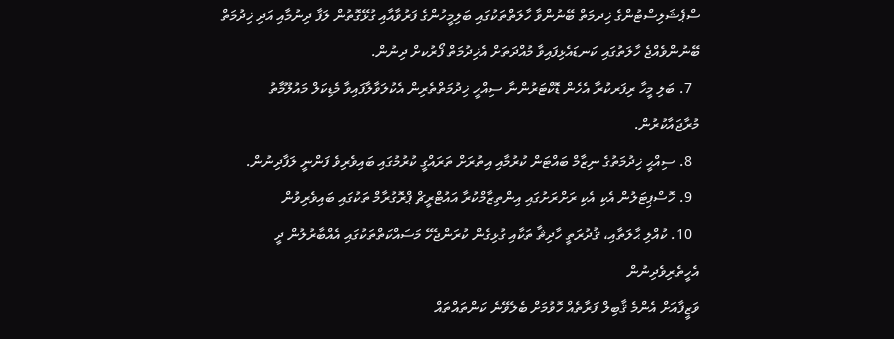ސްޕެޝަލިސްޓުންގެ ޚިދމަތް ބޭނުންވާ ހާލަތްތަކުގައި ބަލިމީހުންގެ ފަރުވާއާއި ގުޅޭގޮތުން ލަފާ ދިނުމާއި އަދި ޚިދުމަތް ބޭނުންވެއްޖެ ހާލަތުގައި ކަނޑައެޅިފައިވާ މުއްދަތަށް އެޚިދުމަތް ފޯރުކށް ދިނުން.
  7. ބަލި މީހާ ރިފަރކުރާ އެހެން ޑޮކްޓަރުންނާ ސިއްހީ ޚިދުމަތްތެރިން އެކުލަވާލާފައިވާ މެޑިކަލް މައުލޫމާތު މުރާޖައާކުރުން.
  8. ސިއްޙީ ޚިދުމަތުގެ ނިޒާމް ބައްޓަން ކުރުމާއި އިތުރަށް ތަރައްގީ ކުރުމުގައި ބައިވެރިވެ ފަންނީ ލަފާދިނުން.
  9. ހޮސްޕިޓަލުން އެކި އެކި ރަށްރަށުގައި އިންތިޒާމްކުރާ އައުޓްރީޗް ޕްރޮގުރާމް ތަކުގައި ބައިވެރިވުން
  10. ކުއްލި ޙާލަތާއި، ޤުދުރަތީ ހާދިޘާ ތަކާއި ގުޅިގެން ކުރަންޖެހޭ މަސައްކަތްތަކުގައި އެއްބާރުލުން ދީ އެހީތެރިވެދިނުން
ވަޒީފާއަށް އެންމެ ޤާބިލް ފަރާތެއް ހޮވުމަށް ބެލެވޭނެ ކަންތައްތައް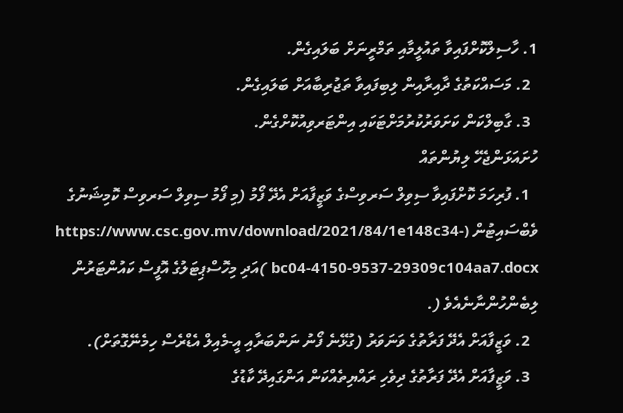1. ހާސިލްކޮށްފައިވާ ތައުލީމާއި ތަމްރީނަށް ބަލައިގެން.
  2. މަސައްކަތުގެ ދާއިރާއިން ލިބިފައިވާ ތަޖުރިބާއަށް ބަލައިގެން.
  3. ގާބިލްކަން ކަށަވަރުކުރުމަށްޓަކައި އިންޓަރވިއުކޮށްގެން.
ހުށައަޅަންޖެހޭ ލިޔުންތައް
  1. ފުރިހަމަ ކޮށްފައިވާ ސިވިލް ސަރވިސްގެ ވަޒީފާއަށް އެދޭ ފޯމު (މި ފޯމު ސިވިލް ސަރވިސް ކޮމިޝަނުގެ ވެބްސައިޓުން (https://www.csc.gov.mv/download/2021/84/1e148c34-bc04-4150-9537-29309c104aa7.docx )އަދި މިހޮސްޕިޓަލުގެ އޮފީސް ކައުންޓަރުން ލިބެންހުންނާނެއެވެ (.
  2. ވަޒީފާއަށް އެދޭ ފަރާތުގެ ވަނަވަރު (ގުޅޭނެ ފޯނު ނަންބަރާއި އީ-މެއިލް އެޑްރެސް ހިމެނޭގޮތަށް).
  3. ވަޒީފާއަށް އެދޭ ފަރާތުގެ ދިވެހި ރައްޔިތެއްކަން އަންގައިދޭ ކާޑުގެ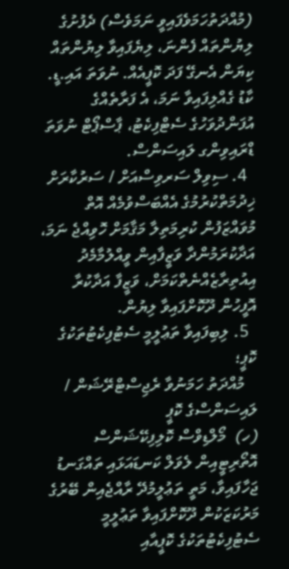(މުއްދަތުހަމަވެފައިވީ ނަމަވެސް) ދެފުށުގެ ލިޔުންތައް ފެންނަ، ލިޔެފައިވާ ލިޔުންތައް ކިޔަން އެނގޭ ފަދަ ކޮޕީއެއް. ނުވަތަ އައި.ޑީ. ކާޑު ގެއްލިފައިވާ ނަމަ، އެ ފަރާތެއްގެ އުފަންދުވަހުގެ ސެޓްފިކެޓު، ޕާސްޕޯޓް ނުވަތަ ޑްރައިވިންގ ލައިސަންސް.
  4. ސިވިލް ސަރވިސްއަށް / ސަރުކާރަށް ޚިދުމަތްކުރުމުގެ އެއްބަސްވުމެއް އޮތް މުވައްޒަފުން ކުރިމަތިލާ މަޤާމަށް ހޮވިއްޖެ ނަމަ، އަދާކުރަމުންދާ ވަޒީފާއިން ވީއްލުމާމެދު އިއުތިރާޒެއްނެތްކަމަށް، ވަޒީފާ އަދާކުރާ އޮފީހުން ދޫކޮށްފައިވާ ލިޔުން.
  5. ލިބިފައިވާ ތަޢުލީމީ ސެޓުފިކެޓުތަކުގެ ކޮޕީ؛
   މުއްދަތު ހަމަނުވާ ރެޖިސްޓްރޭޝަން / ލައިސަންސްގެ ކޮޕީ
(ހ)  މޯލްޑިވްސް ކޮލިފިކޭޝަންސް އޮތޯރިޓީއިން ލެވަލް ކަނޑައަޅައި ތައްގަނޑު ޖަހާފައިވާ، މަތީ ތަޢުލީމުދޭ ރާއްޖެއިން ބޭރުގެ މަރުކަޒަކުން ދޫކޮށްފައިވާ ތަޢުލީމީ ސެޓުފިކެޓުތަކުގެ ކޮޕީއާއި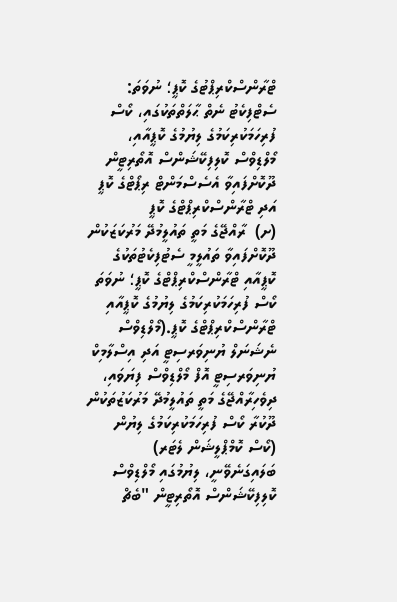ޓްރާންސްކްރިޕްޓުގެ ކޮޕީ؛ ނުވަތަ: ސެޓްފިކެޓު ނެތް ޙާލަތްތަކުގައި، ކޯސް ފުރިހަމަކުރިކަމުގެ ލިޔުމުގެ ކޮޕީއާއި، މޯލްޑިވްސް ކޮލިފިކޭޝަންސް އޮތޯރިޓީން ދޫކޮށްފައިވާ އެސެސްމަންޓް ރިޕޯޓްގެ ކޮޕީ އަދި ޓްރާންސްކްރިޕްޓްގެ ކޮޕީ
(ށ)  ރާއްޖޭގެ މަތީ ތައުލީމުދޭ މަރުކަޒަކުން ދޫކޮށްފައިވާ ތައުލީމީ ސެޓުފިކެޓުތަކުގެ ކޮޕީއާއި ޓްރާންސްކްރިޕްޓްގެ ކޮޕީ؛ ނުވަތަ ކޯސް ފުރިހަމަކުރިކަމުގެ ލިޔުމުގެ ކޮޕީއާއި ޓްރާންސްކްރިޕްޓްގެ ކޮޕީ.(މޯލްޑިވްސް ނެޝަނަލް ޔުނިވަރސިޓީ އަދި އިސްލާމިކް ޔުނިވަރސިޓީ އޮފް މޯލްޑިވްސް ފިޔަވައި، ދިވެހިރާއްޖޭގެ މަތީ ތައުލީމުދޭ މަރުކަޒުތަކުން ދޫކުރާ ކޯސް ފުރިހަމަކުރިކަމުގެ ލިޔުން (ކޯސް ކޮމްޕްލީޝަން ލެޓަރ) ބަލައިގަނެވޭނީ، ލިޔުމުގައި މޯލްޑިވްސް ކޮލިފިކޭޝަންސް އޮތޯރިޓީން "ބެޗް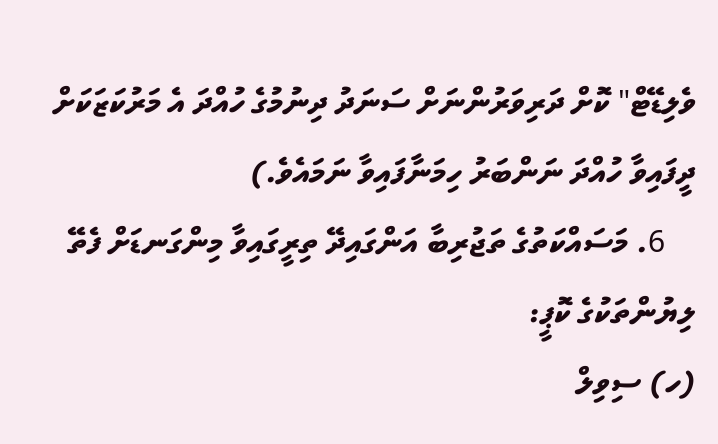ވެލިޑޭޓް" ކޮށް ދަރިވަރުންނަށް ސަނަދު ދިނުމުގެ ހުއްދަ އެ މަރުކަޒަކަށް ދީފައިވާ ހުއްދަ ނަންބަރު ހިމަނާފައިވާ ނަމައެވެ.)
    6. މަސައްކަތުގެ ތަޖުރިބާ އަންގައިދޭ ތިރީގައިވާ މިންގަނޑަށް ފެތޭ ލިޔުންތަކުގެ ކޮޕީ:
(ހ) ސިވިލް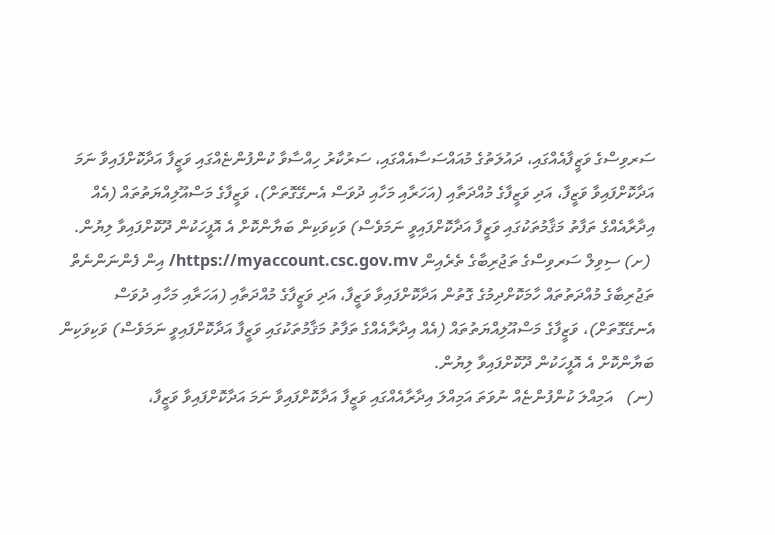ސަރވިސްގެ ވަޒީފާއެއްގައި، ދައުލަތުގެ މުއައްސަސާއެއްގައި، ސަރުކާރު ހިއްސާވާ ކުންފުންޏެއްގައި ވަޒީފާ އަދާކޮށްފައިވާ ނަމަ އަދާކޮށްފައިވާ ވަޒީފާ، އަދި ވަޒީފާގެ މުއްދަތާއި (އަހަރާއި މަހާއި ދުވަސް އެނގޭގޮތަށް)، ވަޒީފާގެ މަސްއޫލިއްޔަތުތައް (އެއް އިދާރާއެއްގެ ތަފާތު މަޤާމުތަކުގައި ވަޒީފާ އަދާކޮށްފައިވީ ނަމަވެސް) ވަކިވަކިން ބަޔާންކޮށް އެ އޮފީހަކުން ދޫކޮށްފައިވާ ލިޔުން.
 (ށ) ސިވިލް ސަރވިސްގެ ތަޖުރިބާގެ ތެރެއިން https://myaccount.csc.gov.mv/ އިން ފެންނަންނެތް  ތަޖުރިބާގެ މުއްދަތުތައް ހާމަކޮށްދިމުގެ ގޮތުން އަދާކޮށްފައިވާ ވަޒީފާ، އަދި ވަޒީފާގެ މުއްދަތާއި (އަހަރާއި މަހާއި ދުވަސް އެނގޭގޮތަށް)، ވަޒީފާގެ މަސްއޫލިއްޔަތުތައް (އެއް އިދާރާއެއްގެ ތަފާތު މަޤާމުތަކުގައި ވަޒީފާ އަދާކޮށްފައިވީ ނަމަވެސް) ވަކިވަކިން ބަޔާންކޮށް އެ އޮފީހަކުން ދޫކޮށްފައިވާ ލިޔުން.
(ނ)   އަމިއްލަ ކުންފުންޏެއް ނުވަތަ އަމިއްލަ އިދާރާއެއްގައި ވަޒީފާ އަދާކޮށްފައިވާ ނަމަ އަދާކޮށްފައިވާ ވަޒީފާ،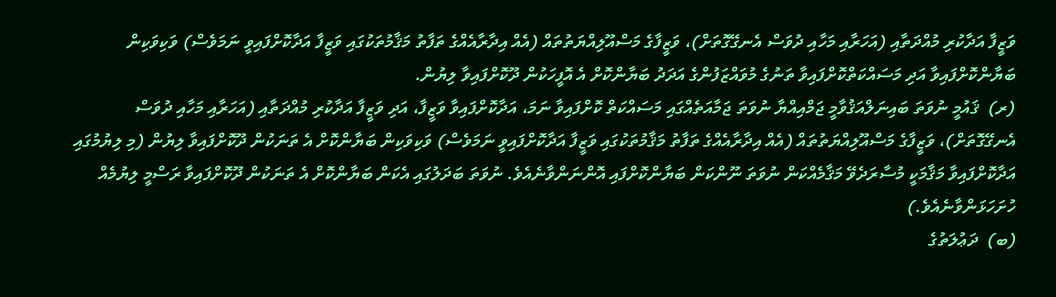ވަޒީފާ އަދާކުރި މުއްދަތާއި (އަހަރާއި މަހާއި ދުވަސް އެނގޭގޮތަށް)، ވަޒީފާގެ މަސްއޫލިއްޔަތުތައް (އެއް އިދާރާއެއްގެ ތަފާތު މަޤާމުތަކުގައި ވަޒީފާ އަދާކޮށްފައިވީ ނަމަވެސް) ވަކިވަކިން ބަޔާންކޮށްފައިވާ އަދި މަސައްކަތްކޮށްފައިވާ ތަނުގެ މުވައްޒަފުންގެ އަދަދު ބަޔާންކޮށް އެ އޮފީހަކުން ދޫކޮށްފައިވާ ލިޔުން.
(ރ)  ޤައުމީ ނުވަތަ ބައިނަލްއަޤުވާމީ ޖަމްއިއްޔާ ނުވަތަ ޖަމާއަތެއްގައި މަސައްކަތް ކޮށްފައިވާ ނަމަ، އަދާކޮށްފައިވާ ވަޒީފާ، އަދި ވަޒީފާ އަދާކުރި މުއްދަތާއި (އަހަރާއި މަހާއި ދުވަސް އެނގޭގޮތަށް)، ވަޒީފާގެ މަސްއޫލިއްޔަތުތައް (އެއް އިދާރާއެއްގެ ތަފާތު މަޤާމުތަކުގައި ވަޒީފާ އަދާކޮށްފައިވީ ނަމަވެސް) ވަކިވަކިން ބަޔާންކޮށް އެ ތަނަކުން ދޫކޮށްފައިވާ ލިޔުން (މި ލިޔުމުގައި އަދާކޮށްފައިވާ މަޤާމަކީ މުސާރަދެވޭ މަޤާމެއްކަން ނުވަތަ ނޫންކަން ބަޔާންކޮށްފައި އޮންނަންވާނެއެވެ. ނުވަތަ ބަދަލުގައި އެކަން ބަޔާންކޮށް އެ ތަނަކުން ދޫކޮށްފައިވާ ރަސްމީ ލިޔުމެއް ހުށަހަޅަންވާނެއެވެ.)
(ބ)  ދަޢުލަތުގެ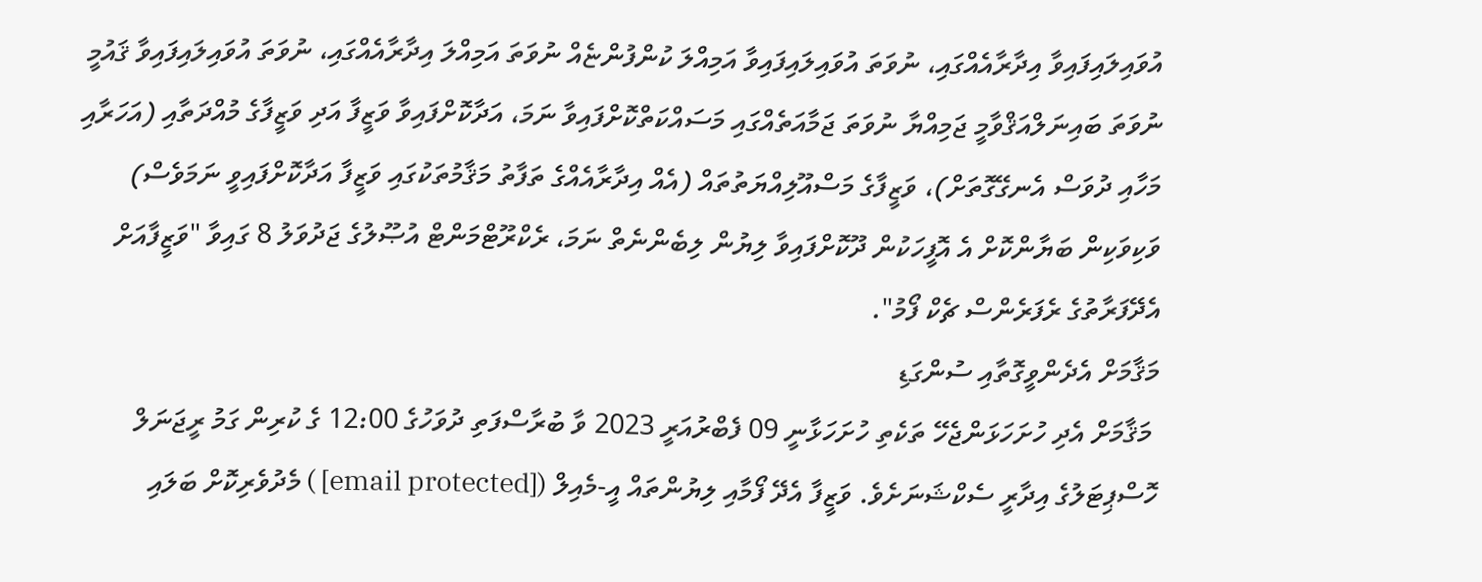އުވައިލައިފައިވާ އިދާރާއެއްގައި، ނުވަތަ އުވައިލައިފައިވާ އަމިއްލަ ކުންފުންޏެއް ނުވަތަ އަމިއްލަ އިދާރާއެއްގައި، ނުވަތަ އުވައިލައިފައިވާ ޤައުމީ ނުވަތަ ބައިނަލްއަޤްވާމީ ޖަމިއްޔާ ނުވަތަ ޖަމާއަތެއްގައި މަސައްކަތްކޮށްފައިވާ ނަމަ، އަދާކޮށްފައިވާ ވަޒީފާ އަދި ވަޒީފާގެ މުއްދަތާއި (އަހަރާއި މަހާއި ދުވަސް އެނގޭގޮތަށް)، ވަޒީފާގެ މަސްއޫލިއްޔަތުތައް (އެއް އިދާރާއެއްގެ ތަފާތު މަޤާމުތަކުގައި ވަޒީފާ އަދާކޮށްފައިވީ ނަމަވެސް) ވަކިވަކިން ބަޔާންކޮށް އެ އޮފީހަކުން ދޫކޮށްފައިވާ ލިޔުން ލިބެންނެތް ނަމަ، ރެކްރޫޓްމަންޓް އުޞޫލުގެ ޖަދުވަލު 8 ގައިވާ "ވަޒީފާއަށް އެދޭފަރާތުގެ ރެފަރެންސް ޗެކް ފޯމު".
މަޤާމަށް އެދެންވީގޮތާއި ސުންގަޑި
 މަޤާމަށް އެދި ހުށަހަޅަންޖެހޭ ތަކެތި ހުށަހަޅާނީ 09 ފެބްރުއަރީ 2023 ވާ ބުރާސްފަތި ދުވަހުގެ 12:00 ގެ ކުރިން ގަމު ރީޖަނަލް ހޮސްޕިޓަލުގެ އިދާރީ ސެކްޝަނަށެވެ. ވަޒީފާ އެދޭ ފޯމާއި ލިޔުންތައް އީ-މެއިލް ([email protected] ) މެދުވެރިކޮށް ބަލައި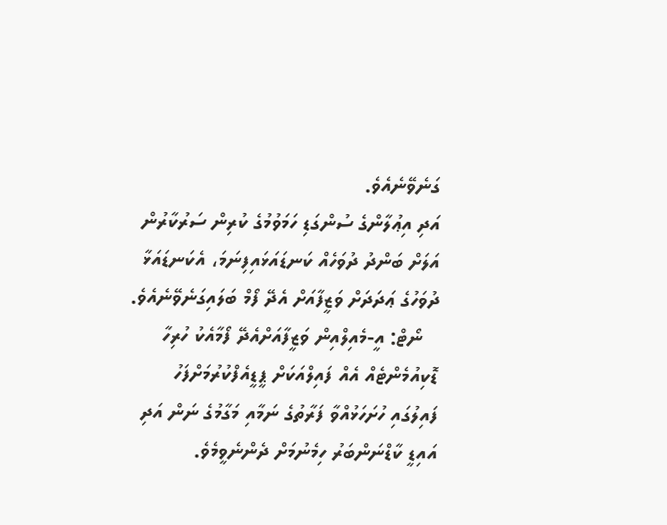ގަނެވޭނެއެވެ.
އަދި އިޢުލާންގެ ސުންގަޑި ހަމަވުމުގެ ކުރިން ސަރުކާރުން އަލަށް ބަންދު ދުވަހެއް ކަނޑައަޅައިފިނަމަ، އެކަނޑައަޅާ ދުވަހުގެ ޢަދަދަށް ވަޒީފާއަށް އެދޭ ފޯމް ބަލައިގަނެވޭނެއެވެ.
   ނޯޓް: އީ-މެއިލްއިން ވަޒީފާއަށްއެދޭ ފޯމާއެކު ހުރިހާ ޑޮކިއުމެންޓެއް އެއް ފައިލްއަކަށް ޕީޑީއެފްކުރުމަށްފަހު ފައިލުގައި ހުށަހަޅުއްވާ ފަރާތުގެ ނަމާއި މަގާމުގެ ނަން އަދި އައިޑީ ކާޑްނަންބަރު ހިމެނުމަށް ދެންނެވީމެވެ.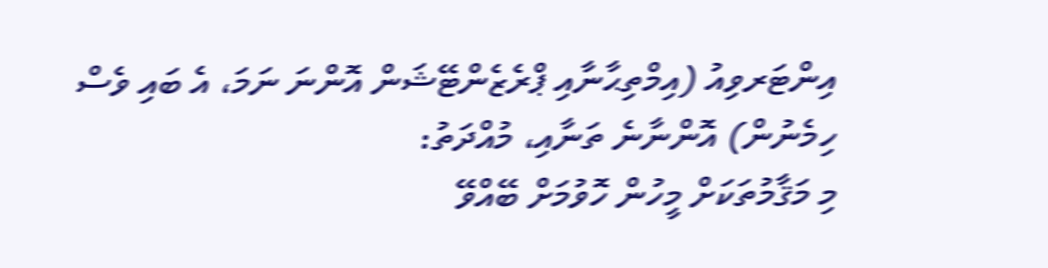އިންޓަރވިއު (އިމްތިޙާނާއި ޕްރެޒެންޓޭޝަން އޮންނަ ނަމަ، އެ ބައި ވެސް ހިމެނުން) އޮންނާނެ ތަނާއި، މުއްދަތު:
މި މަޤާމުތަކަށް މީހުން ހޮވުމަށް ބޭއްވޭ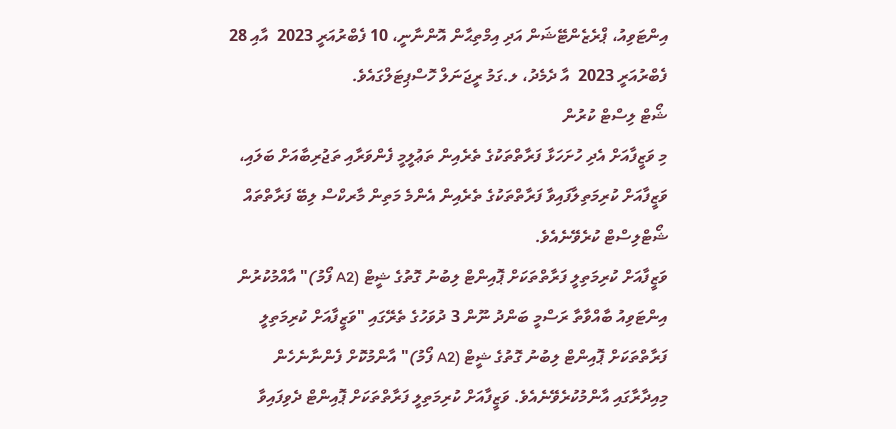އިންޓަވިއު، ޕްރެޒެންޓޭޝަން އަދި އިމްތިޙާން އޮންނާނީ، 10 ފެބްރުއަރީ 2023  އާއި 28 ފެބްރުއަރީ 2023  އާ ދެމެދު، ލ.ގަމު ރީޖަނަލް ހޮސްޕިޓަލްގައެވެ.
ޝޯޓް ލިސްޓް ކުރުން
މި ވަޒީފާއަށް އެދި ހުށަހަޅާ ފަރާތްތަކުގެ ތެރެއިން ތަޢުލީމީ ފެންވަރާއި ތަޖުރިބާއަށް ބަލައި، ވަޒީފާއަށް ކުރިމަތިލާފައިވާ ފަރާތްތަކުގެ ތެރެއިން އެންމެ މަތިން މާރކްސް ލިބޭ ފަރާތްތައް ޝޯޓްލިސްޓް ކުރެވޭނެއެވެ.
ވަޒީފާއަށް ކުރިމަތިލީ ފަރާތްތަކަށް ޕޮއިންޓް ލިބުނު ގޮތުގެ ޝީޓް (A2 ފޯމު)" އާއްމުކުރުން
އިންޓަވިއު ބާއްވާތާ ރަސްމީ ބަންދު ނޫން 3 ދުވަހުގެ ތެރޭގައި "ވަޒީފާއަށް ކުރިމަތިލީ ފަރާތްތަކަށް ޕޮއިންޓް ލިބުނު ގޮތުގެ ޝީޓް (A2 ފޯމު)" އާންމުކޮށް ފެންނާނެހެން މިއިދާރާގައި އާންމުކުރެވޭނެއެވެ. ވަޒީފާއަށް ކުރިމަތިލީ ފަރާތްތަކަށް ޕޮއިންޓް ދެވިފައިވާ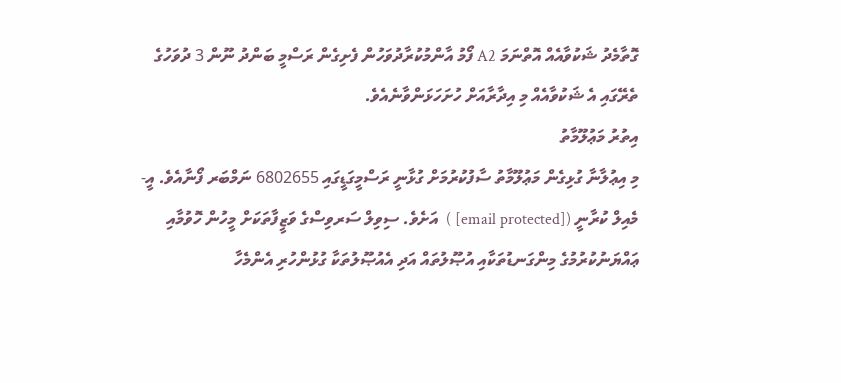ގޮތާމެދު ޝަކުވާއެއް އޮތްނަމަ A2 ފޯމު އާންމުކުރާދުވަހުން ފެށިގެން ރަސްމީ ބަންދު ނޫން 3 ދުވަހުގެ ތެރޭގައި އެ ޝަކުވާއެއް މި އިދާރާއަށް ހުށަހަޅަންވާނެއެވެ.
އިތުރު މަޢުލޫމާތު
މި އިޢުލާނާ ގުޅިގެން މަޢުލޫމާތު ސާފުކުރުމަށް ގުޅާނީ ރަސްމީގަޑީގައި 6802655 ނަމްބަރ ފޯނާއެވެ. އީ-މެއިލް ކުރާނީ ([email protected] )  އަށެވެ. ސިވިލް ސަރވިސްގެ ވަޒީފާތަކަށް މީހުން ހޮވުމާއި ޢައްޔަނުކުރުމުގެ މިންގަނޑުތަކާއި އުޞޫލުތައް އަދި އެއުޞޫލުތަކާ ގުޅުންހުރި އެންމެހާ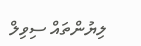ލިޔުންތައް ސިވިލް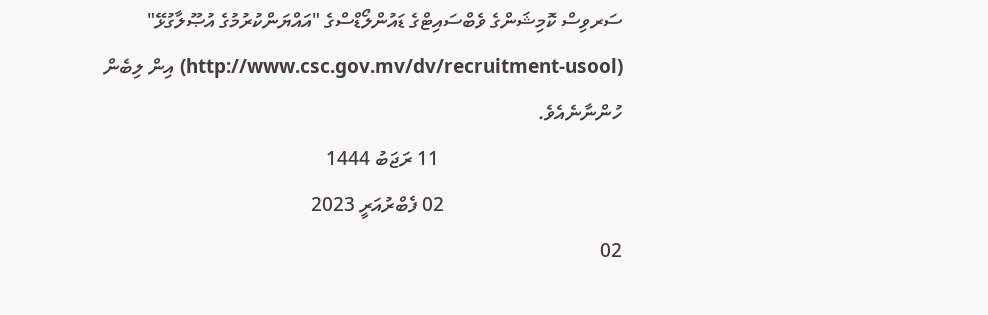ސަރވިސް ކޮމިޝަންގެ ވެބްސައިޓްގެ ޑައުންލޯޑްސްގެ "އައްޔަންކުރުމުގެ އުޞޫލާގުޅޭ" (http://www.csc.gov.mv/dv/recruitment-usool) އިން ލިބެން ހުންނާނެއެވެ.
                                     11 ރަޖަބު 1444
                                    02 ފެބްރުއަރީ 2023
02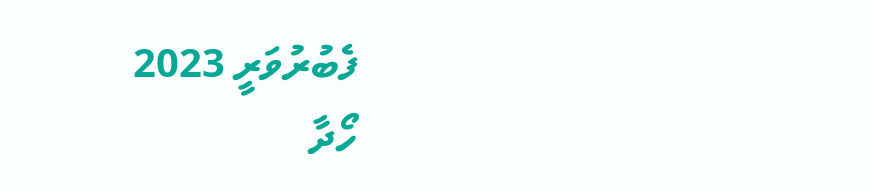ފެބުރުވަރީ 2023
ހޯދާ